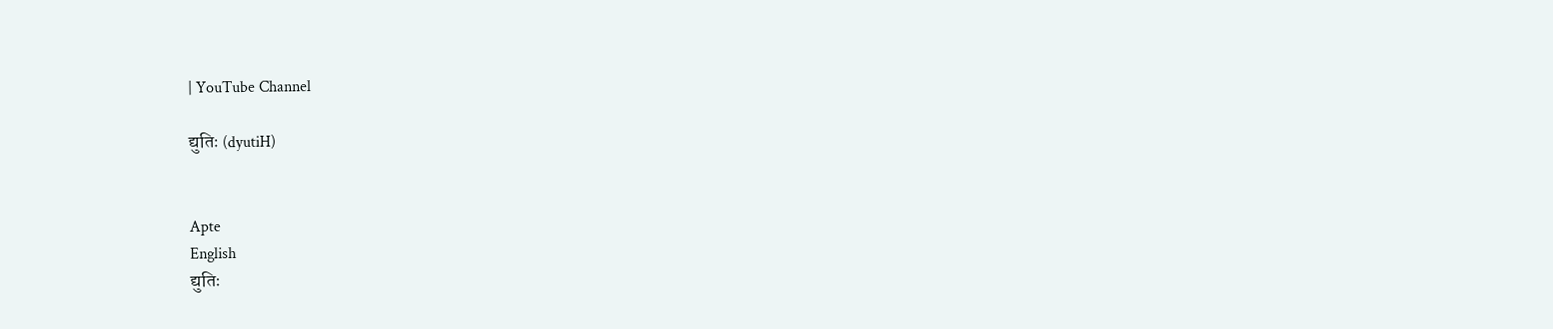| YouTube Channel

द्युतिः (dyutiH)


Apte
English
द्युतिः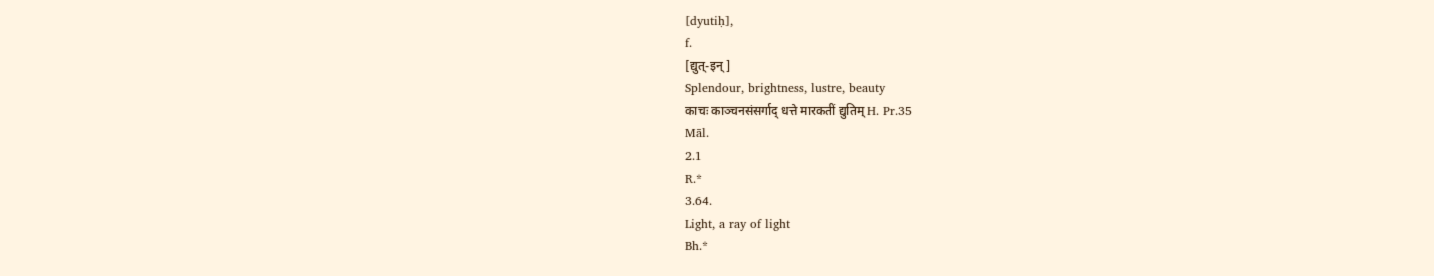[dyutiḥ],
f.
[द्युत्-इन्]
Splendour, brightness, lustre, beauty
काचः काञ्चनसंसर्गाद् धत्ते मारकतीं द्युतिम् H. Pr.35
Māl.
2.1
R.*
3.64.
Light, a ray of light
Bh.*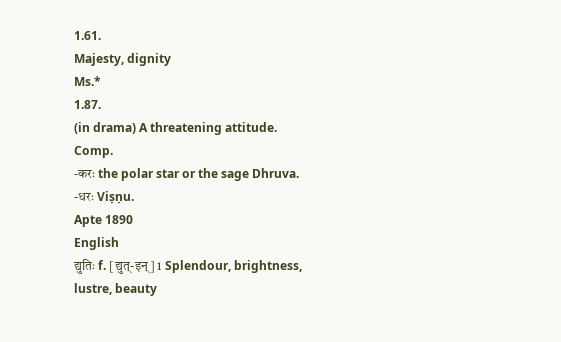1.61.
Majesty, dignity
Ms.*
1.87.
(in drama) A threatening attitude.
Comp.
-करः the polar star or the sage Dhruva. -धरः Viṣṇu.
Apte 1890
English
द्युतिः f. [द्युत्-इन्] 1 Splendour, brightness, lustre, beauty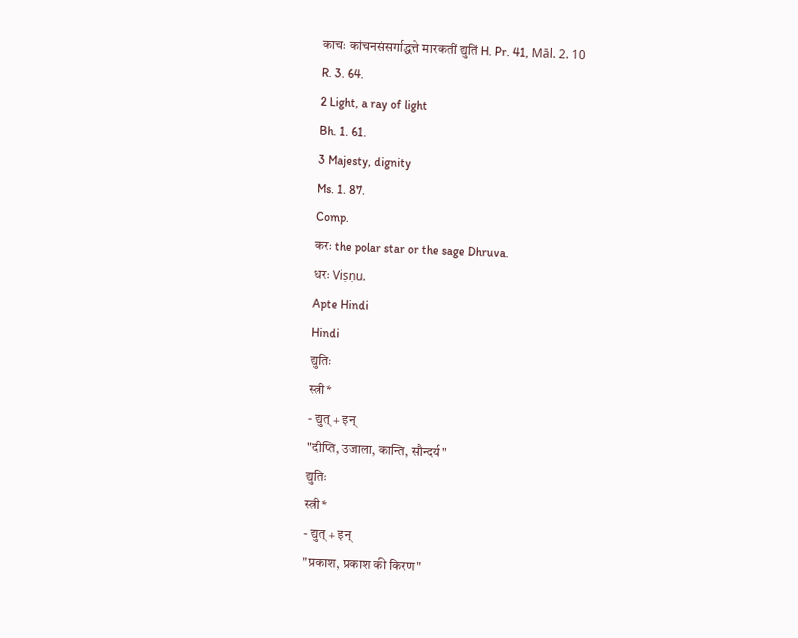काचः कांचनसंसर्गाद्धत्ते मारकतीं द्युतिं H. Pr. 41, Māl. 2. 10
R. 3. 64.
2 Light, a ray of light
Bh. 1. 61.
3 Majesty, dignity
Ms. 1. 87.
Comp.
करः the polar star or the sage Dhruva.
धरः Viṣṇu.
Apte Hindi
Hindi
द्युतिः
स्त्री*
- द्युत् + इन्
"दीप्ति, उजाला, कान्ति, सौन्दर्य"
द्युतिः
स्त्री*
- द्युत् + इन्
"प्रकाश, प्रकाश की किरण"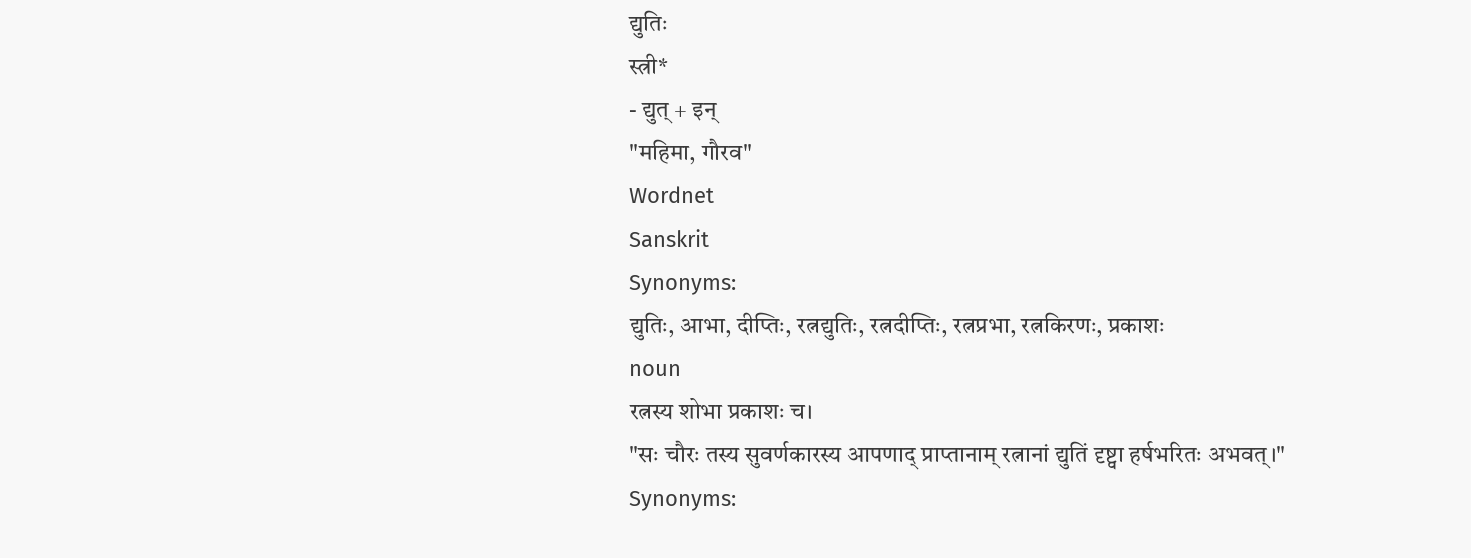द्युतिः
स्त्री*
- द्युत् + इन्
"महिमा, गौरव"
Wordnet
Sanskrit
Synonyms:
द्युतिः, आभा, दीप्तिः, रत्नद्युतिः, रत्नदीप्तिः, रत्नप्रभा, रत्नकिरणः, प्रकाशः
noun
रत्नस्य शोभा प्रकाशः च।
"सः चौरः तस्य सुवर्णकारस्य आपणाद् प्राप्तानाम् रत्नानां द्युतिं दृष्ट्वा हर्षभरितः अभवत्।"
Synonyms: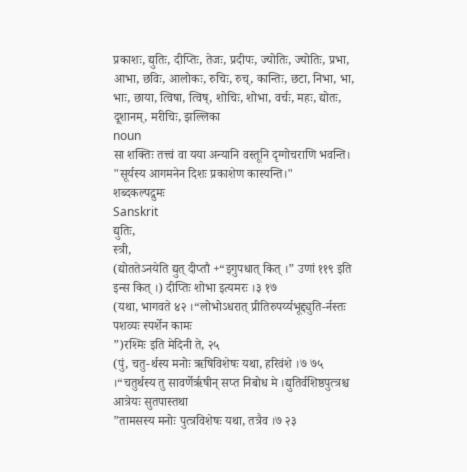प्रकाशः, द्युतिः, दीप्तिः, तेजः, प्रदीपः, ज्योतिः, ज्योतिः, प्रभा, आभा, छविः, आलोकः, रुचिः, रुच्, कान्तिः, छटा, निभा, भा, भाः, छाया, त्विषा, त्विष्, शोचिः, शोभा, वर्चः, महः, द्योतः, दूशानम्, मरीचिः, झल्लिका
noun
सा शक्तिः तत्त्वं वा यया अन्यानि वस्तूनि दृग्गोचराणि भवन्ति।
"सूर्यस्य आगमनेन दिशः प्रकाशेण कास्यन्ति।"
शब्दकल्पद्रुमः
Sanskrit
द्युतिः,
स्त्री,
(द्योततेऽनयेति द्युत् दीप्तौ +“इगुपधात् कित् ।” उणां ११९ इति इन्स कित् ।) दीप्तिः शोभा इत्यमरः ।३ १७
(यथा, भागवते ४२ ।“लोभोऽधरात् प्रीतिरुपर्य्यभूद्द्युति-र्नस्तः पशव्यः स्पर्शेन कामः
”)रश्मिः इति मेदिनी ते, २५
(पुं, चतु-र्थस्य मनोः ऋषिविशेषः यथा, हरिवंशे ।७ ७५ ।“चतुर्थस्य तु सावर्णेरृषीन् सप्त निबोध मे ।द्युतिर्वशिष्ठपुत्त्रश्च आत्रेयः सुतपास्तथा
”तामसस्य मनोः पुत्त्रविशेषः यथा, तत्रैव ।७ २३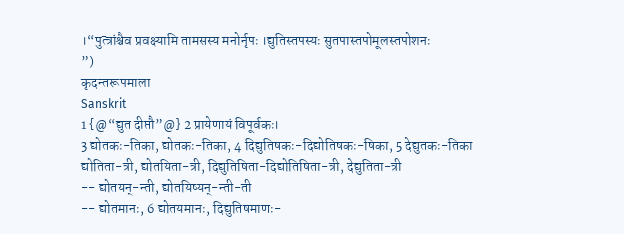।“पुत्त्रांश्चैव प्रवक्ष्यामि तामसस्य मनोर्नृपः ।द्युतिस्तपस्यः सुतपास्तपोमूलस्तपोशनः
”)
कृदन्तरूपमाला
Sanskrit
1 {@“द्युत दीप्तौ”@} 2 प्रायेणायं विपूर्वकः।
3 द्योतकः-तिका, द्योतकः-तिका, 4 दिद्युतिषकः-दिद्योतिषकः-षिका, 5 देद्युतकः-तिका
द्योतिता-त्री, द्योतयिता-त्री, दिद्युतिषिता-दिद्योतिषिता-त्री, देद्युतिता-त्री
-- द्योतयन्-न्ती, द्योतयिष्यन्-न्ती-ती
-- द्योतमानः, 6 द्योतयमानः, दिद्युतिषमाणः-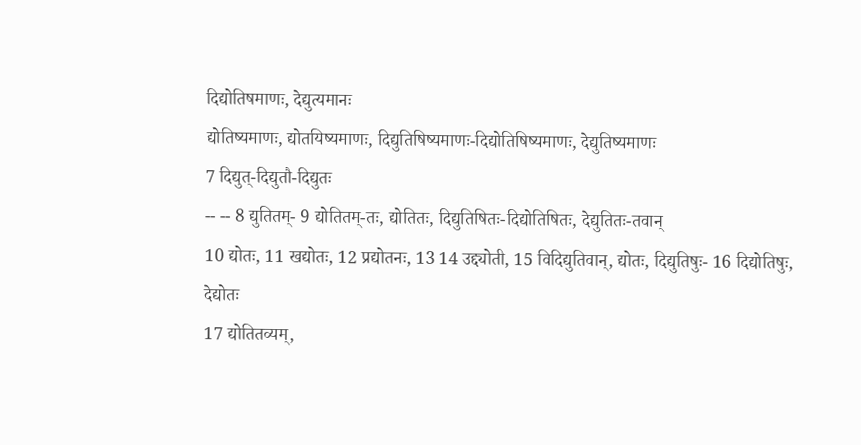दिद्योतिषमाणः, देद्युत्यमानः
द्योतिष्यमाणः, द्योतयिष्यमाणः, दिद्युतिषिष्यमाणः-दिद्योतिषिष्यमाणः, देद्युतिष्यमाणः
7 दिद्युत्-दिद्युतौ-दिद्युतः
-- -- 8 द्युतितम्- 9 द्योतितम्-तः, द्योतितः, दिद्युतिषितः-दिद्योतिषितः, देद्युतितः-तवान्
10 द्योतः, 11 खद्योतः, 12 प्रद्योतनः, 13 14 उद्द्योती, 15 विदिद्युतिवान्, द्योतः, दिद्युतिषुः- 16 दिद्योतिषुः, देद्योतः
17 द्योतितव्यम्,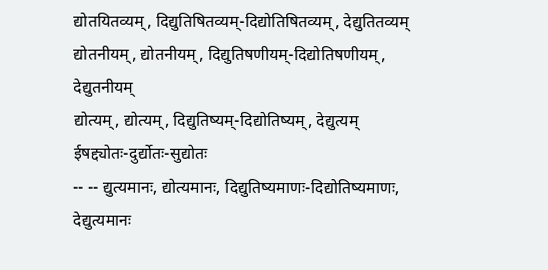द्योतयितव्यम्, दिद्युतिषितव्यम्-दिद्योतिषितव्यम्, देद्युतितव्यम्
द्योतनीयम्, द्योतनीयम्, दिद्युतिषणीयम्-दिद्योतिषणीयम्, देद्युतनीयम्
द्योत्यम्, द्योत्यम्, दिद्युतिष्यम्-दिद्योतिष्यम्, देद्युत्यम्
ईषद्द्योतः-दुर्द्योतः-सुद्योतः
-- -- द्युत्यमानः, द्योत्यमानः, दिद्युतिष्यमाणः-दिद्योतिष्यमाणः, देद्युत्यमानः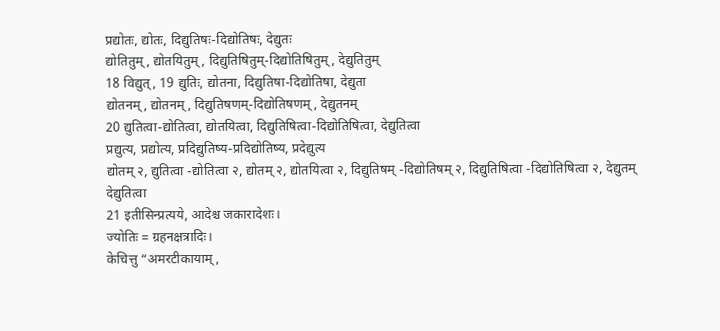प्रद्योतः, द्योतः, दिद्युतिषः-दिद्योतिषः, देद्युतः
द्योतितुम्, द्योतयितुम्, दिद्युतिषितुम्-दिद्योतिषितुम्, देद्युतितुम्
18 विद्युत्, 19 द्युतिः, द्योतना, दिद्युतिषा-दिद्योतिषा, देद्युता
द्योतनम्, द्योतनम्, दिद्युतिषणम्-दिद्योतिषणम्, देद्युतनम्
20 द्युतित्वा-द्योतित्वा, द्योतयित्वा, दिद्युतिषित्वा-दिद्योतिषित्वा, देद्युतित्वा
प्रद्युत्य, प्रद्योत्य, प्रदिद्युतिष्य-प्रदिद्योतिष्य, प्रदेद्युत्य
द्योतम् २, द्युतित्वा -द्योतित्वा २, द्योतम् २, द्योतयित्वा २, दिद्युतिषम् -दिद्योतिषम् २, दिद्युतिषित्वा -दिद्योतिषित्वा २, देद्युतम्
देद्युतित्वा
21 इतीसिन्प्रत्यये, आदेश्च जकारादेशः।
ज्योतिः = ग्रहनक्षत्रादिः।
केचित्तु “अमरटीकायाम्,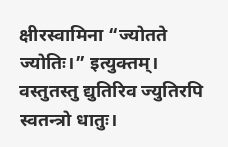क्षीरस्वामिना “ज्योतते ज्योतिः।” इत्युक्तम्।
वस्तुतस्तु द्युतिरिव ज्युतिरपि स्वतन्त्रो धातुः।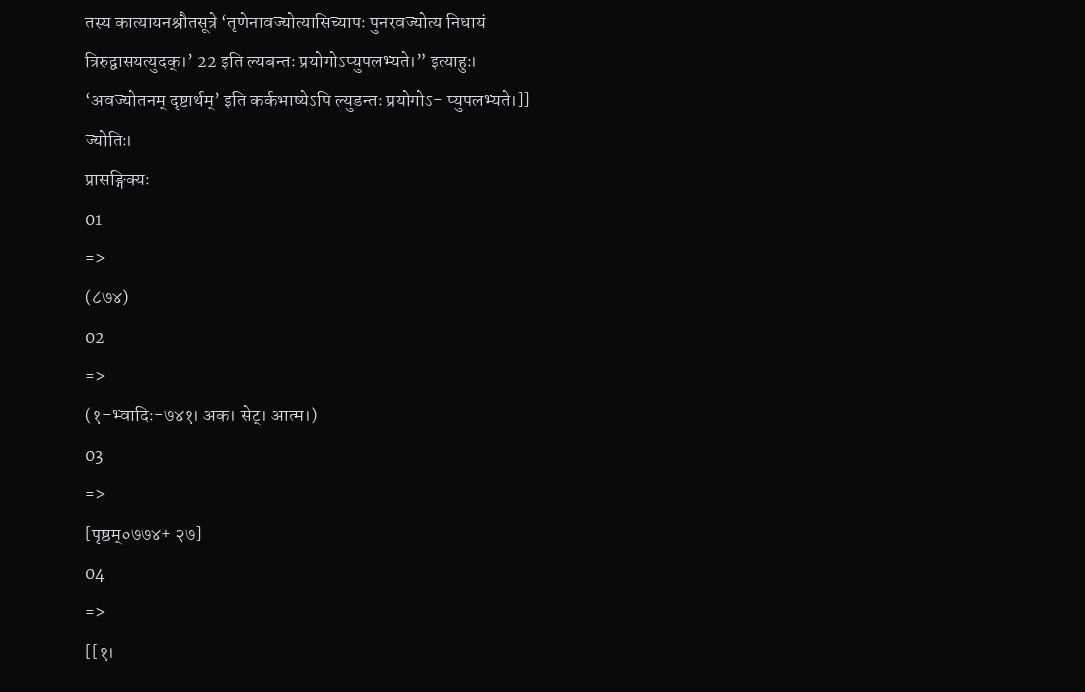तस्य कात्यायनश्रौतसूत्रे ‘तृणेनावज्योत्यासिच्यापः पुनरवज्योत्य निधायं त्रिरुद्वासयत्युदक्।’ 22 इति ल्यबन्तः प्रयोगोऽप्युपलभ्यते।” इत्याहुः।
‘अवज्योतनम् दृष्टार्थम्’ इति कर्कभाष्येऽपि ल्युडन्तः प्रयोगोऽ- प्युपलभ्यते।]] ज्योतिः।
प्रासङ्गिक्यः
01
=>
(८७४)
02
=>
(१-भ्वादिः-७४१। अक। सेट्। आत्म।)
03
=>
[पृष्ठम्०७७४+ २७]
04
=>
[[१।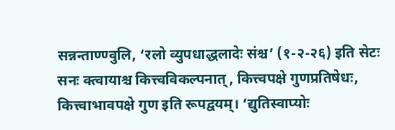सन्नन्ताण्ण्वुलि, ‘रलो व्युपधाद्धलादेः संश्च’ (१-२-२६) इति सेटः सनः क्त्वायाश्च कित्त्वविकल्पनात्, कित्त्वपक्षे गुणप्रतिषेधः, कित्त्वाभावपक्षे गुण इति रूपद्वयम्। ‘द्युतिस्वाप्योः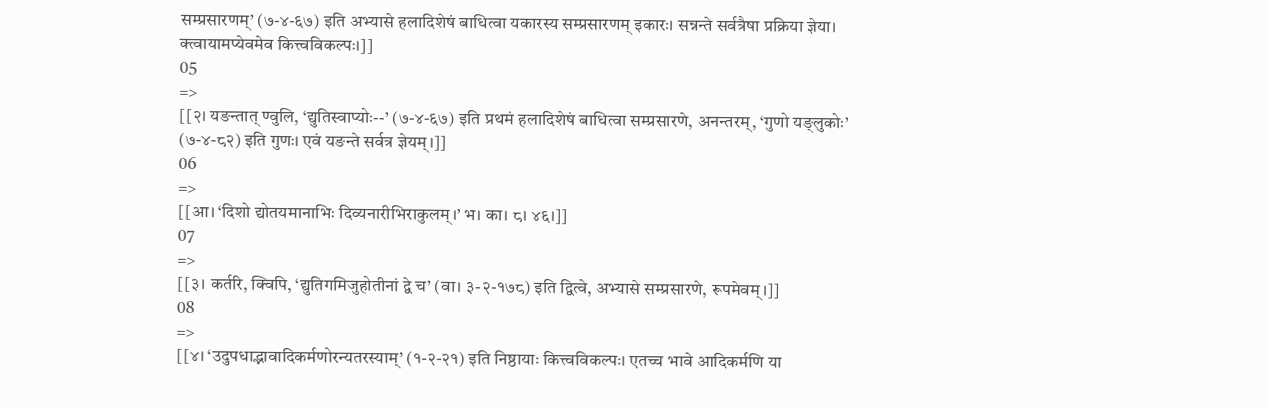सम्प्रसारणम्’ (७-४-६७) इति अभ्यासे हलादिशेषं बाधित्वा यकारस्य सम्प्रसारणम् इकारः। सन्नन्ते सर्वत्रैषा प्रक्रिया ज्ञेया। क्त्वायामप्येवमेव कित्त्वविकल्पः।]]
05
=>
[[२। यङन्तात् ण्वुलि, ‘द्युतिस्वाप्योः--’ (७-४-६७) इति प्रथमं हलादिशेषं बाधित्वा सम्प्रसारणे, अनन्तरम्, ‘गुणो यङ्लुकोः’ (७-४-८२) इति गुणः। एवं यङन्ते सर्वत्र ज्ञेयम्।]]
06
=>
[[आ। ‘दिशो द्योतयमानाभिः दिव्यनारीभिराकुलम्।’ भ। का। ८। ४६।]]
07
=>
[[३। कर्तरि, क्विपि, ‘द्युतिगमिजुहोतीनां द्वे च’ (वा। ३-२-१७८) इति द्वित्वे, अभ्यासे सम्प्रसारणे, रूपमेवम्।]]
08
=>
[[४। ‘उदुपधाद्भावादिकर्मणोरन्यतरस्याम्’ (१-२-२१) इति निष्ठायाः कित्त्वविकल्पः। एतच्च भावे आदिकर्मणि या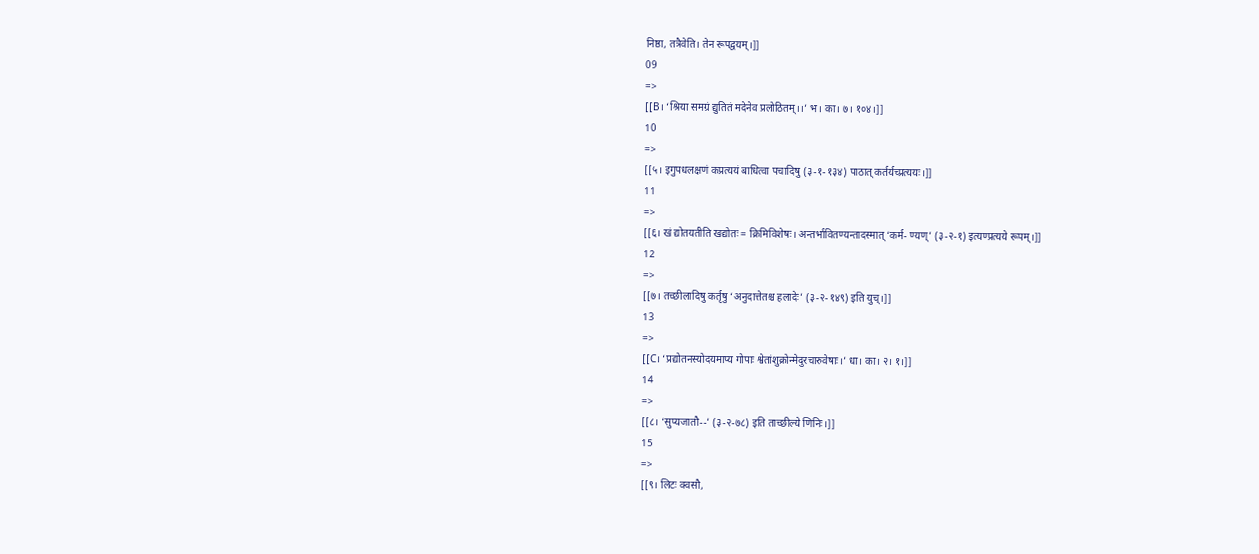निष्ठा, तत्रैवेति। तेन रूपद्वयम्।]]
09
=>
[[B। ‘श्रिया समग्रं द्युतितं मदेनेव प्रलोठितम्।।’ भ। का। ७। १०४।]]
10
=>
[[५। इगुपधलक्षणं कप्रत्ययं बाधित्वा पचादिषु (३-१-१३४) पाठात् कर्तर्यच्प्रत्ययः।]]
11
=>
[[६। खं द्योतयतीति खद्योतः = क्रिमिविशेषः। अन्तर्भावितण्यन्तादस्मात् ‘कर्म- ण्यण्’ (३-२-१) इत्यण्प्रत्यये रूपम्।]]
12
=>
[[७। तच्छीलादिषु कर्तृषु ‘अनुदात्तेतश्च हलादेः’ (३-२-१४९) इति युच्।]]
13
=>
[[C। ‘प्रद्योतनस्योदयमाप्य गोपाः श्वेतांशुक्रोन्मेदुरचारुवेषाः।’ धा। का। २। १।]]
14
=>
[[८। ‘सुप्यजातौ--’ (३-२-७८) इति ताच्छील्ये णिनिः।]]
15
=>
[[९। लिटः क्वसौ,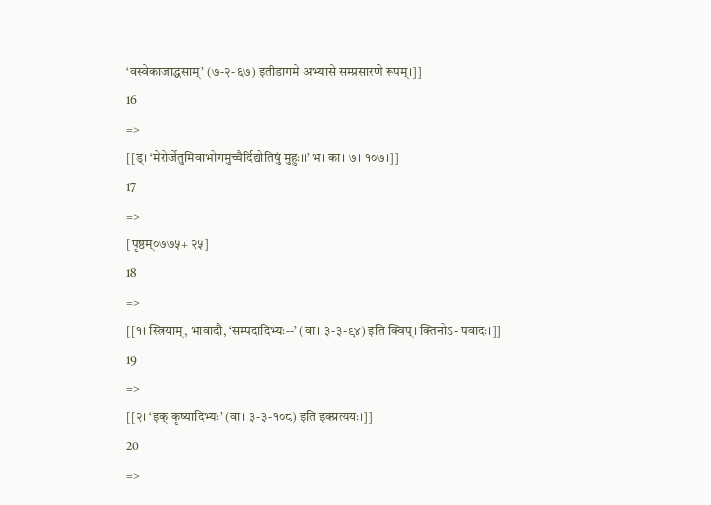‘वस्वेकाजाद्धसाम्’ (७-२-६७) इतीडागमे अभ्यासे सम्प्रसारणे रूपम्।]]
16
=>
[[ड्। ‘मेरोर्जेतुमिवाभोगमुच्चैर्दिद्योतिषुं मुहुः।।’ भ। का। ७। १०७।]]
17
=>
[पृष्ठम्०७७५+ २५]
18
=>
[[१। स्त्रियाम्, भावादौ, ‘सम्पदादिभ्यः--’ (वा। ३-३-९४) इति क्विप्। क्तिनोऽ- पवादः।]]
19
=>
[[२। ‘इक् कृष्यादिभ्यः’ (वा। ३-३-१०८) इति इक्प्रत्ययः।]]
20
=>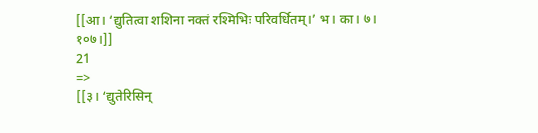[[आ। ‘द्युतित्वा शशिना नक्तं रश्मिभिः परिवर्धितम्।’ भ। का। ७। १०७।]]
21
=>
[[३। ‘द्युतेरिसिन्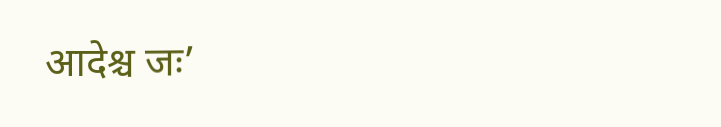आदेश्च जः’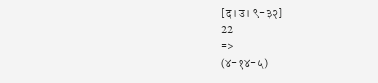[द। उ। ९-३२]
22
=>
(४-१४-५)